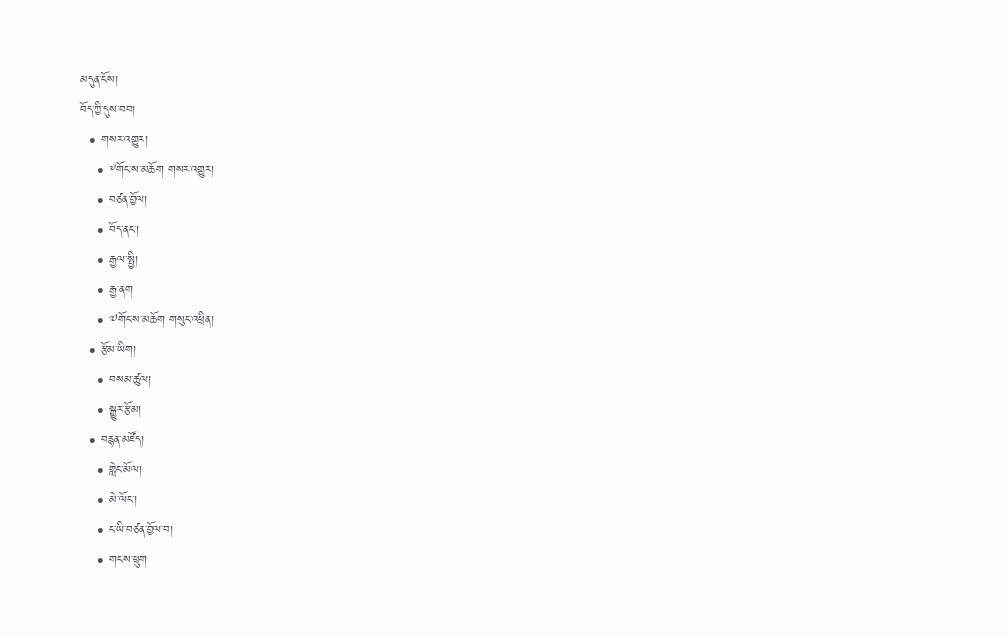མདུན་ངོས།
བོད་ཀྱི་དུས་བབ།
  • གསར་འགྱུར།
    • ༸གོང་ས་མཆོག གསར་འགྱུར།
    • བཙན་བྱོལ།
    • བོད་ནང་།
    • རྒྱལ་སྤྱི།
    • རྒྱ་ནག
    • ༧གོང་ས་མཆོག གསུང་འཕྲིན།
  • རྩོམ་ཡིག།
    • བསམ་ཚུལ།
    • སྒྱུར་རྩོམ།
  • བརྙན་མཛོད།
    • གླེང་མོལ།
    • མེ་ལོང་།
    • ང་ཡི་བཙན་བྱོལ་བ།
    • གངས་ཕྲུག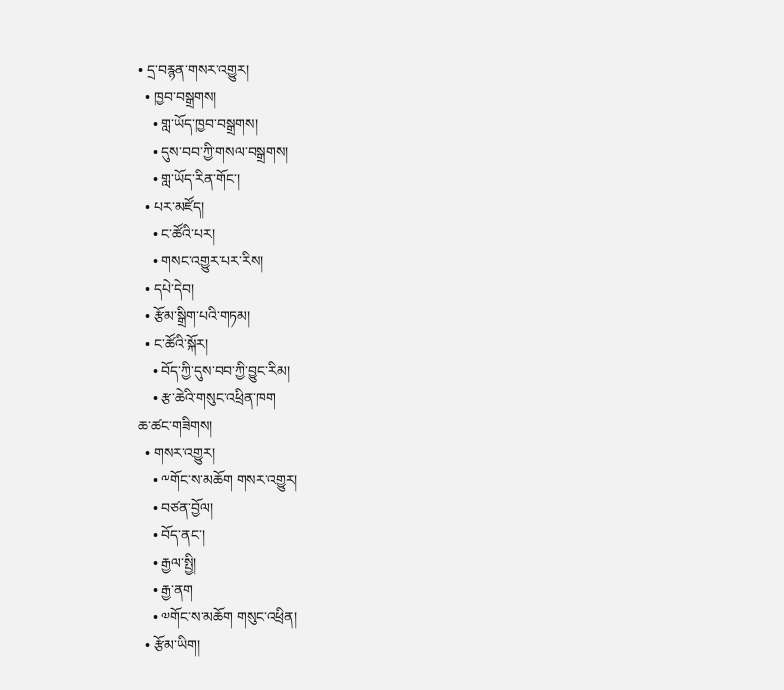• དྲ་བརྙན་གསར་འགྱུར།
  • ཁྱབ་བསྒྲགས།
    • གླ་ཡོད་ཁྱབ་བསྒྲགས།
    • དུས་བབ་ཀྱི་གསལ་བསྒྲགས།
    • གླ་ཡོད་རིན་གོང་།
  • པར་མཛོད།
    • ང་ཚོའི་པར།
    • གསང་འགྱུར་པར་རིས།
  • དཔེ་དེབ།
  • རྩོམ་སྒྲིག་པའི་གཏམ།
  • ང་ཚོའི་སྐོར།
    • བོད་ཀྱི་དུས་བབ་ཀྱི་བྱུང་རིམ།
    • རྩ་ཆེའི་གསུང་འཕྲིན་ཁག
ཆ་ཚང་གཟིགས།
  • གསར་འགྱུར།
    • ༸གོང་ས་མཆོག གསར་འགྱུར།
    • བཙན་བྱོལ།
    • བོད་ནང་།
    • རྒྱལ་སྤྱི།
    • རྒྱ་ནག
    • ༧གོང་ས་མཆོག གསུང་འཕྲིན།
  • རྩོམ་ཡིག།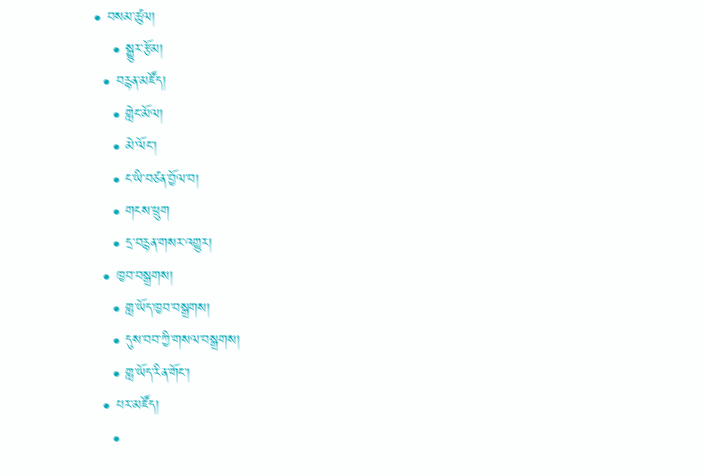• བསམ་ཚུལ།
    • སྒྱུར་རྩོམ།
  • བརྙན་མཛོད།
    • གླེང་མོལ།
    • མེ་ལོང་།
    • ང་ཡི་བཙན་བྱོལ་བ།
    • གངས་ཕྲུག
    • དྲ་བརྙན་གསར་འགྱུར།
  • ཁྱབ་བསྒྲགས།
    • གླ་ཡོད་ཁྱབ་བསྒྲགས།
    • དུས་བབ་ཀྱི་གསལ་བསྒྲགས།
    • གླ་ཡོད་རིན་གོང་།
  • པར་མཛོད།
    •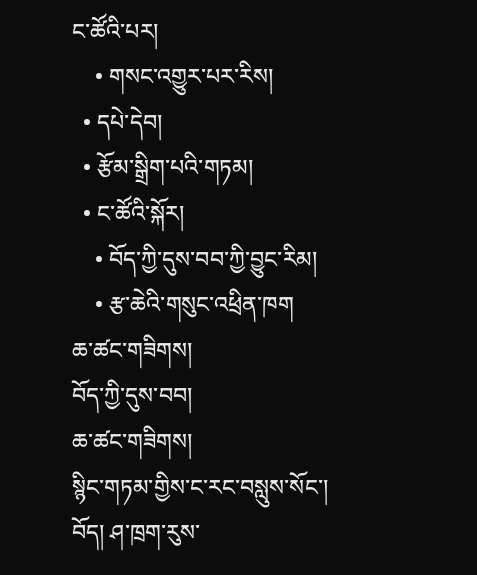ང་ཚོའི་པར།
    • གསང་འགྱུར་པར་རིས།
  • དཔེ་དེབ།
  • རྩོམ་སྒྲིག་པའི་གཏམ།
  • ང་ཚོའི་སྐོར།
    • བོད་ཀྱི་དུས་བབ་ཀྱི་བྱུང་རིམ།
    • རྩ་ཆེའི་གསུང་འཕྲིན་ཁག
ཆ་ཚང་གཟིགས།
བོད་ཀྱི་དུས་བབ།
ཆ་ཚང་གཟིགས།
སྙིང་གཏམ་གྱིས་ང་རང་བསླུས་སོང་།
བོད། ཤ་ཁྲག་རུས་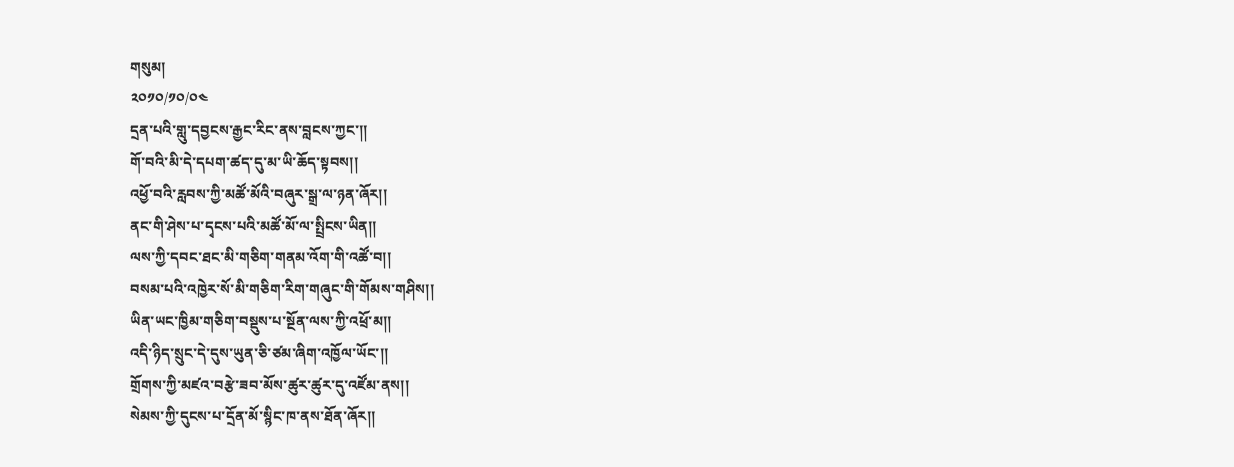གསུམ།
༢༠༡༠/༡༠/༠༤
དྲན་པའི་གླུ་དབྱངས་རྒྱང་རིང་ནས་བླངས་ཀྱང་།།
གོ་བའི་མི་དེ་དཔག་ཚད་དུ་མ་ཡི་ཆོད་སྟབས།།
འཕྱོ་བའི་རླབས་ཀྱི་མཚོ་མོའི་བཞུར་སྒྲ་ལ་ཉན་ཞོར།།
ནང་གི་ཤེས་པ་དྭངས་པའི་མཚོ་མོ་ལ་སྤྲིངས་ཡིན།།
ལས་ཀྱི་དབང་ཐང་མི་གཅིག་གནམ་འོག་གི་འཚོ་བ།།
བསམ་པའི་འཁྱེར་སོ་མི་གཅིག་རིག་གཞུང་གི་གོམས་གཤིས།།
ཡིན་ཡང་ཁྱིམ་གཅིག་བསྡུས་པ་སྔོན་ལས་ཀྱི་འཕྲོ་མ།།
འདི་ཉིད་སྲུང་དེ་དུས་ཡུན་ཅི་ཙམ་ཞིག་འཁྱོལ་ཡོང་།།
གྲོགས་ཀྱི་མཛའ་བརྩེ་ཟབ་མོས་ཚུར་ཚུར་དུ་འཛོམ་ནས།།
སེམས་ཀྱི་དུངས་པ་དྲོན་མོ་སྙིང་ཁ་ནས་ཐོན་ཞོར།།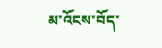མ་འོངས་བོད་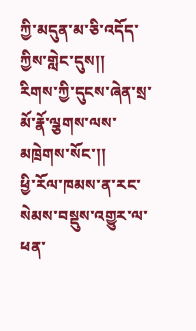ཀྱི་མདུན་མ་ཅི་འདོད་ཀྱིས་གླེང་དུས།།
རིགས་ཀྱི་དུངས་ཞེན་སྲ་མོ་རྣོ་ལྕགས་ལས་མཁྲེགས་སོང་།།
ཕྱི་རོལ་ཁམས་ན་རང་སེམས་བསྡུས་འགྱུར་ལ་ཕན་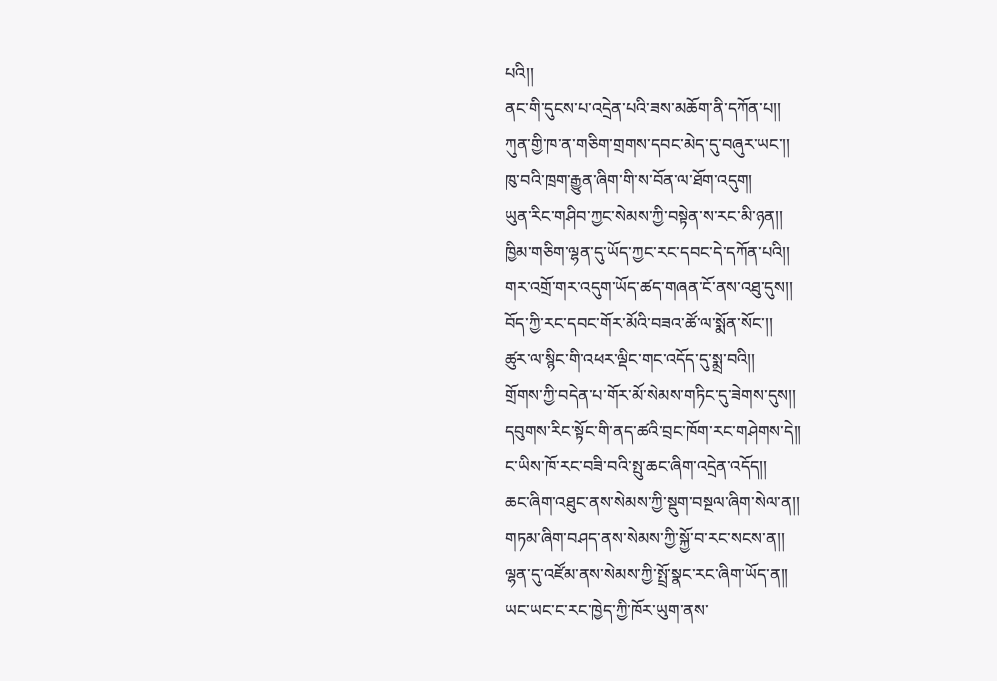པའི།།
ནང་གི་དུངས་པ་འདྲེན་པའི་ཟས་མཆོག་ནི་དཀོན་པ།།
ཀུན་གྱི་ཁ་ན་གཅིག་གྲགས་དབང་མེད་དུ་བཞུར་ཡང་།།
ཁུ་བའི་ཁྲག་རྒྱུན་ཞིག་གི་ས་བོན་ལ་ཐོག་འདུག།
ཡུན་རིང་གཤིབ་ཀྱང་སེམས་ཀྱི་བསྟེན་ས་རང་མི་ཉན།།
ཁྱིམ་གཅིག་ལྷན་དུ་ཡོད་ཀྱང་རང་དབང་དེ་དཀོན་པའི།།
གར་འགྲོ་གར་འདུག་ཡོད་ཚད་གཞན་ངོ་ནས་འཐུ་དུས།།
བོད་ཀྱི་རང་དབང་གོར་མོའི་བཟའ་ཚོ་ལ་སྨོན་སོང་།།
ཚུར་ལ་སྙིང་གི་འཕར་ལྡིང་གང་འདོད་དུ་སྨྲ་བའི།།
གྲོགས་ཀྱི་བདེན་པ་གོར་མོ་སེམས་གཏིང་དུ་ཟེགས་དུས།།
དབུགས་རིང་སྟོང་གི་ནད་ཚའི་བྲང་ཁོག་རང་གཤེགས་དེ།།
ང་ཡིས་ཁོ་རང་བཟི་བའི་སྤུ་ཆང་ཞིག་འདྲེན་འདོད།།
ཆང་ཞིག་འཐུང་ནས་སེམས་ཀྱི་སྡུག་བསྔལ་ཞིག་སེལ་ན།།
གཏམ་ཞིག་བཤད་ནས་སེམས་ཀྱི་སྐྱོ་བ་རང་སངས་ན།།
ལྷན་དུ་འཛོམ་ནས་སེམས་ཀྱི་སྤྲོ་སྣང་རང་ཞིག་ཡོད་ན།།
ཡང་ཡང་ང་རང་ཁྱེད་ཀྱི་ཁོར་ཡུག་ནས་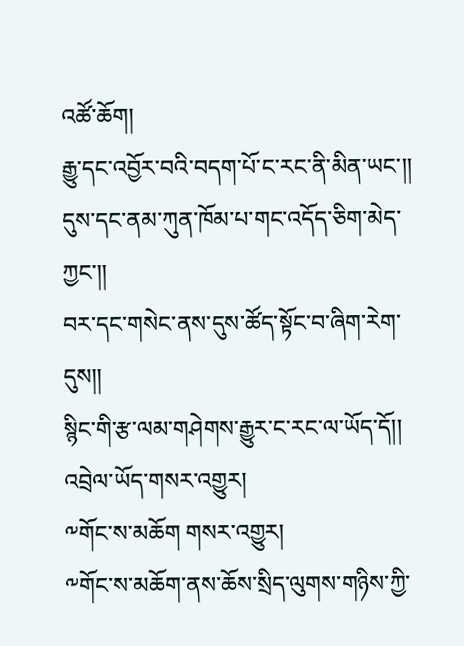འཚོ་ཆོག།
རྒྱུ་དང་འབྱོར་བའི་བདག་པོ་ང་རང་ནི་མིན་ཡང་།།
དུས་དང་ནམ་ཀུན་ཁོམ་པ་གང་འདོད་ཅིག་མེད་ཀྱང་།།
བར་དང་གསེང་ནས་དུས་ཚོད་སྟོང་བ་ཞིག་རེག་དུས།།
སྙིང་གི་རྩ་ལམ་གཤེགས་རྒྱུར་ང་རང་ལ་ཡོད་དོ།།
འབྲེལ་ཡོད་གསར་འགྱུར།
༸གོང་ས་མཆོག གསར་འགྱུར།
༸གོང་ས་མཆོག་ནས་ཆོས་སྲིད་ལུགས་གཉིས་ཀྱི་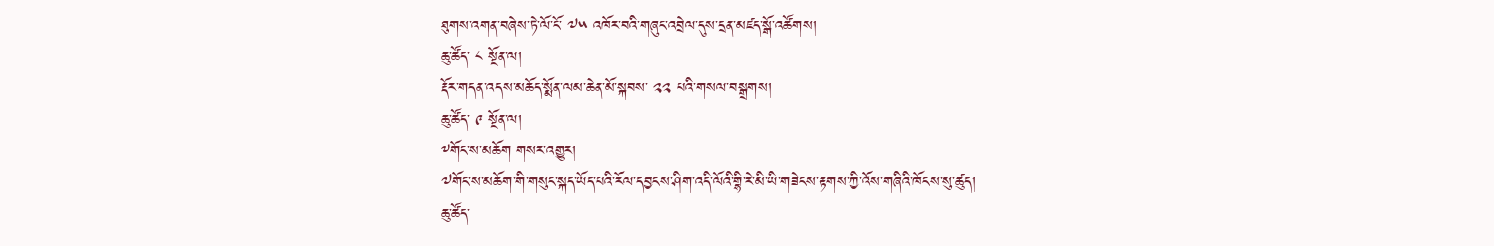ཐུགས་འགན་བཞེས་ཏེ་ལོ་ངོ་ ༧༥ འཁོར་བའི་གཞུང་འབྲེལ་དུས་དྲན་མཛད་སྒོ་འཚོགས།
ཆུ་ཚོད་ ༨ སྔོན་ལ།
རྡོར་གདན་འདས་མཆོད་སྨོན་ལམ་ཆེན་མོ་སྐབས་ ༢༢ པའི་གསལ་བསྒྲགས།
ཆུ་ཚོད་ ༩ སྔོན་ལ།
༸གོང་ས་མཆོག གསར་འགྱུར།
༧གོང་ས་མཆོག་གི་གསུང་སྐད་ཡོད་པའི་རོལ་དབྱངས་ཤིག་འདི་ལོའི་གྷི་རེ་མི་ཡི་གཟེངས་རྟགས་ཀྱི་འོས་གཞིའི་ཁོངས་སུ་ཚུད།
ཆུ་ཚོད་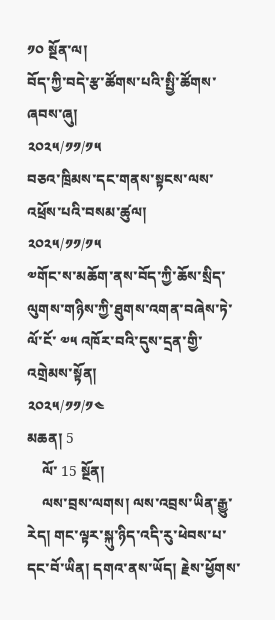༡༠ སྔོན་ལ།
བོད་ཀྱི་བདེ་རྩ་ཚོགས་པའི་སྤྱི་ཚོགས་ཞབས་ཞུ།
༢༠༢༥/༡༡/༡༥
བཅའ་ཁྲིམས་དང་གནས་སྟངས་ལས་འཕྲོས་པའི་བསམ་ཚུལ།
༢༠༢༥/༡༡/༡༥
༧གོང་ས་མཆོག་ནས་བོད་ཀྱི་ཆོས་སྲིད་ལུགས་གཉིས་ཀྱི་ཐུགས་འགན་བཞེས་ཏེ་ལོ་ངོ་ ༧༥ འཁོར་བའི་དུས་དྲན་གྱི་འགྲེམས་སྟོན།
༢༠༢༥/༡༡/༡༤
མཆན། 5
    ལོ་ 15 སྔོན།
    ལས་བྲས་ལགས། ལས་འབྲས་ཡིན་རྒྱུ་རེད། གང་ལྟར་སྐུ་ཉིད་འདི་རུ་ཕེབས་པ་དང་བོ་ཡིན། དགའ་ནས་ཡོད། རྗེས་ཕྱོགས་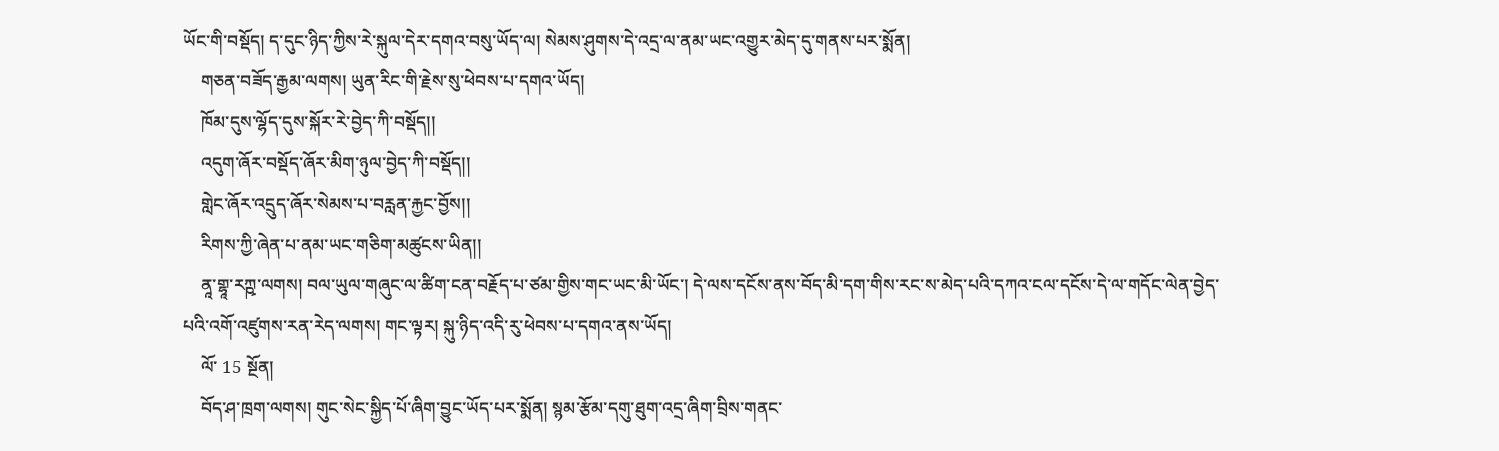ཡོང་གི་བསྡོད། ད་དུང་ཉིད་ཀྱིས་རེ་སྐུལ་དེར་དགའ་བསུ་ཡོད་ལ། སེམས་ཤུགས་དེ་འདྲ་ལ་ནམ་ཡང་འགྱུར་མེད་དུ་གནས་པར་སྨོན།
    གཅན་བཟོད་རྒྱམ་ལགས། ཡུན་རིང་གི་རྗེས་སུ་ཕེབས་པ་དགའ་ཡོད།
    ཁོམ་དུས་ལྷོད་དུས་སྐོར་རེ་བྱེད་ཀི་བསྡོད།།
    འདུག་ཞོར་བསྡོད་ཞོར་མིག་ཉུལ་བྱེད་ཀི་བསྡོད།།
    གླེང་ཞོར་འདྲུད་ཞོར་སེམས་པ་བརླན་རྐྱང་བྱོས།།
    རིགས་ཀྱི་ཞེན་པ་ནམ་ཡང་གཅིག་མཚུངས་ཡིན།།
    ནཱ་གྷཱ་རཀྵ་ལགས། བལ་ཡུལ་གཞུང་ལ་ཚིག་ངན་བརྗོད་པ་ཙམ་གྱིས་གང་ཡང་མི་ཡོང་། དེ་ལས་དངོས་ནས་བོད་མི་དག་གིས་རང་ས་མེད་པའི་དཀའ་ངལ་དངོས་དེ་ལ་གདོང་ལེན་བྱེད་པའི་འགོ་འཛུགས་རན་རེད་ལགས། གང་ལྟར། སྐུ་ཉིད་འདི་རུ་ཕེབས་པ་དགའ་ནས་ཡོད།
    ལོ་ 15 སྔོན།
    བོད་ཤ་ཁྲག་ལགས། གུང་སེང་སྐྱིད་པོ་ཞིག་བྱུང་ཡོད་པར་སྨོན། སྙམ་རྩོམ་དགུ་ཐུག་འདྲ་ཞིག་བྲིས་གནང་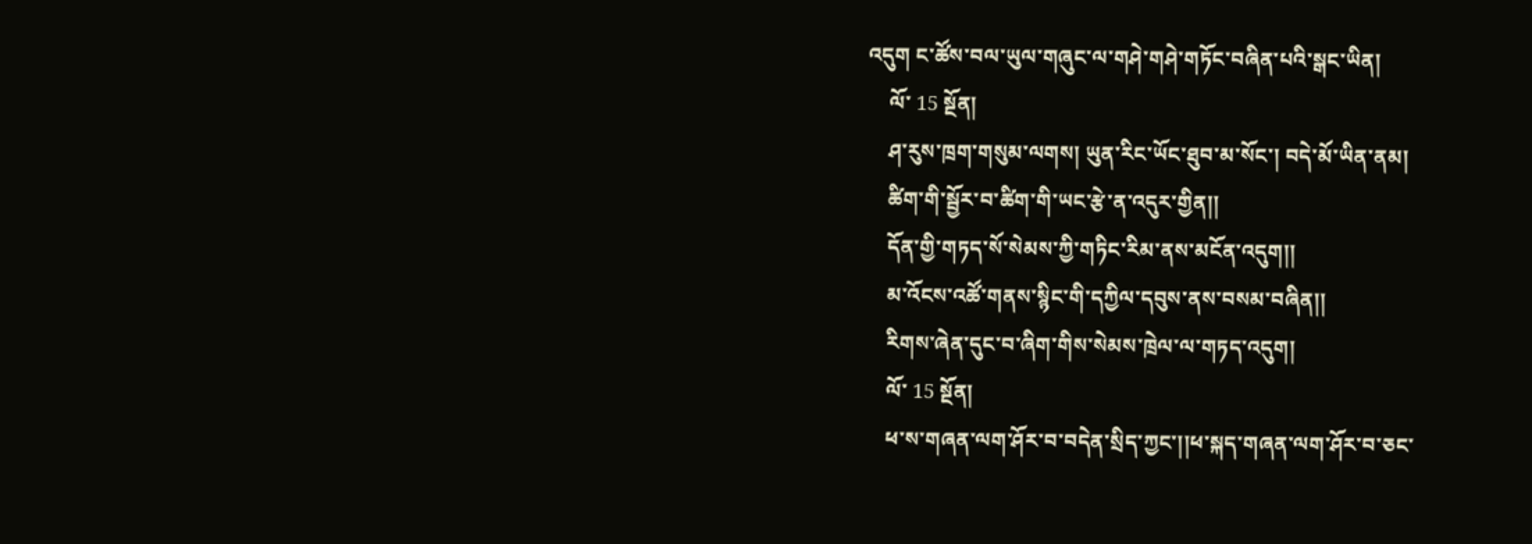འདུག ང་ཚོས་བལ་ཡུལ་གཞུང་ལ་གཤེ་གཤེ་གཏོང་བཞིན་པའི་སྒང་ཡིན།
    ལོ་ 15 སྔོན།
    ཤ་རུས་ཁྲག་གསུམ་ལགས། ཡུན་རིང་ཡོང་ཐུབ་མ་སོང་། བདེ་མོ་ཡིན་ནམ།
    ཚིག་གི་སྦྱོར་བ་ཚིག་གི་ཡང་རྩེ་ན་འདུར་གྱིན།།
    དོན་གྱི་གཏད་སོ་སེམས་ཀྱི་གཏིང་རིམ་ནས་མངོན་འདུག།།
    མ་འོངས་འཚོ་གནས་སྙིང་གི་དཀྱིལ་དབུས་ནས་བསམ་བཞིན།།
    རིགས་ཞེན་དུང་བ་ཞིག་གིས་སེམས་ཁྲེལ་ལ་གཏད་འདུག།
    ལོ་ 15 སྔོན།
    ཕ་ས་གཞན་ལག་ཤོར་བ་བདེན་སྲིད་ཀྱང་།།ཕ་སྐད་གཞན་ལག་ཤོར་བ་ཅང་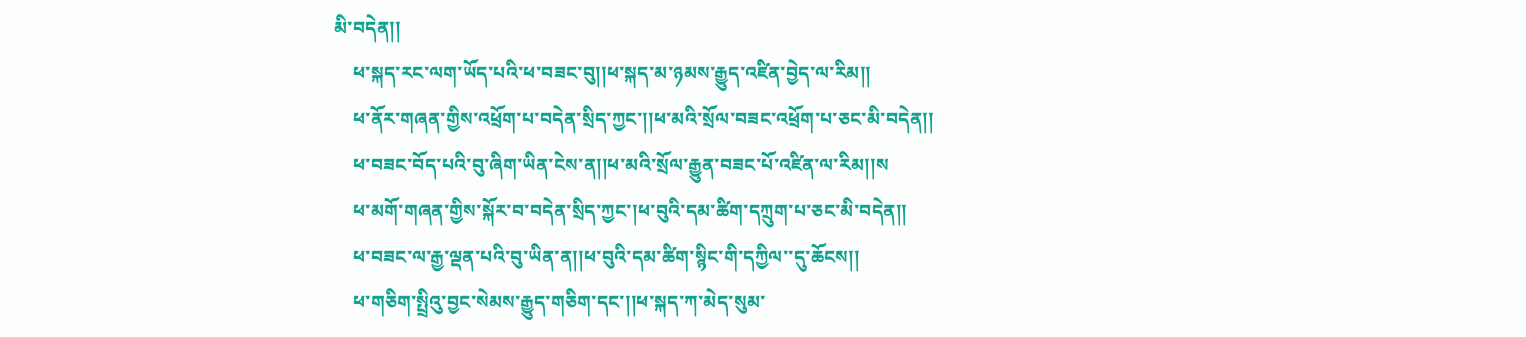མི་བདེན།།
    ཕ་སྐད་རང་ལག་ཡོད་པའི་ཕ་བཟང་བུ།།ཕ་སྐད་མ་ཉམས་རྒྱུད་འཛིན་བྱེད་ལ་རིམ།།
    ཕ་ནོར་གཞན་གྱིས་འཕྲོག་པ་བདེན་སྲིད་ཀྱང་།།ཕ་མའི་སྲོལ་བཟང་འཕྲོག་པ་ཅང་མི་བདེན།།
    ཕ་བཟང་བོད་པའི་བུ་ཞིག་ཡིན་ངེས་ན།།ཕ་མའི་སྲོལ་རྒྱུན་བཟང་པོ་འཛིན་ལ་རིམ།།ས
    ཕ་མགོ་གཞན་གྱིས་སྐོར་བ་བདེན་སྲིད་ཀྱང་།ཕ་བུའི་དམ་ཚིག་དཀྲུག་པ་ཅང་མི་བདེན།།
    ཕ་བཟང་ལ་རྒྱ་ལྡན་པའི་བུ་ཡིན་ན།།ཕ་བུའི་དམ་ཚིག་སྙིང་གི་དཀྱིལ་་དུ་ཆོངས།།
    ཕ་གཅིག་སྤྲིའུ་བྱང་སེམས་རྒྱུད་གཅིག་དང་།།ཕ་སྐད་ཀ་མེད་སུམ་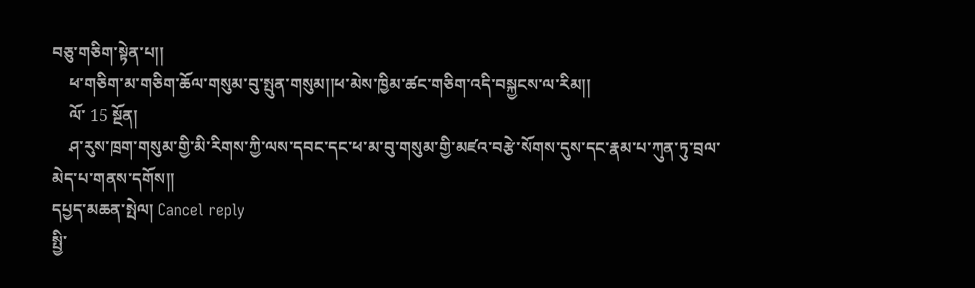བཅུ་གཅིག་སྟེན་པ།།
    ཕ་གཅིག་མ་གཅིག་ཆོལ་གསུམ་བུ་སྤུན་གསུམ།།ཕ་མེས་ཁྱིམ་ཚང་གཅིག་འདི་བསྐྱངས་ལ་རིམ།།
    ལོ་ 15 སྔོན།
    ཤ་རུས་ཁྲག་གསུམ་གྱི་མི་རིགས་ཀྱི་ལས་དབང་དང་ཕ་མ་བུ་གསུམ་གྱི་མཛའ་བརྩེ་སོགས་དུས་དང་རྣམ་པ་ཀུན་ཏུ་བྲལ་མེད་པ་གནས་དགོས།།
དཔྱད་མཆན་སྤེལ། Cancel reply
སྤྱི་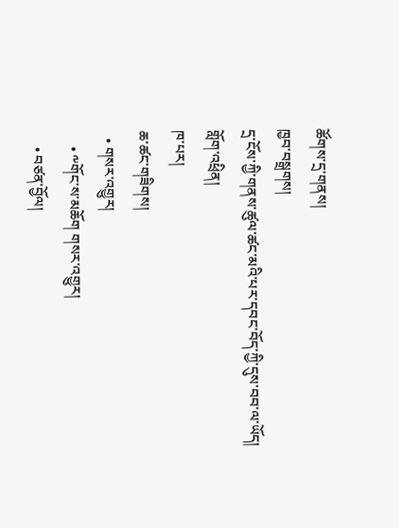ཚོགས་དྲ་གནས།
ཁྱབ་བསྒྲགས།
དྲ་ངོས་ཀྱི་གནས་ཚུལ་ཚང་མའི་པར་དབང་བོད་ཀྱི་དུས་བབ་ལ་ཡོད།
གློག་འཕྲིན།
ཁ་པར།
ཆ་ཚང་གཟིགས།
  • གསར་འགྱུར།
    • ༸གོང་ས་མཆོག གསར་འགྱུར།
    • བཙན་བྱོལ།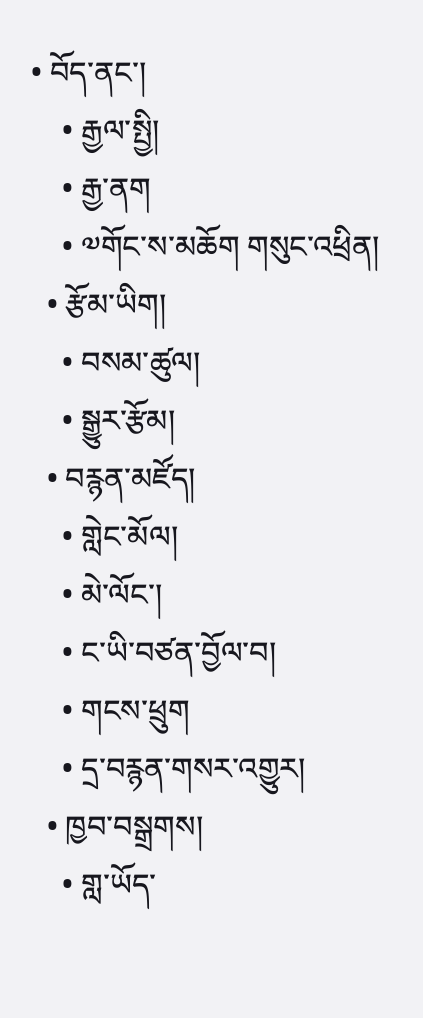• བོད་ནང་།
    • རྒྱལ་སྤྱི།
    • རྒྱ་ནག
    • ༧གོང་ས་མཆོག གསུང་འཕྲིན།
  • རྩོམ་ཡིག།
    • བསམ་ཚུལ།
    • སྒྱུར་རྩོམ།
  • བརྙན་མཛོད།
    • གླེང་མོལ།
    • མེ་ལོང་།
    • ང་ཡི་བཙན་བྱོལ་བ།
    • གངས་ཕྲུག
    • དྲ་བརྙན་གསར་འགྱུར།
  • ཁྱབ་བསྒྲགས།
    • གླ་ཡོད་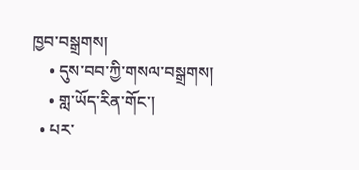ཁྱབ་བསྒྲགས།
    • དུས་བབ་ཀྱི་གསལ་བསྒྲགས།
    • གླ་ཡོད་རིན་གོང་།
  • པར་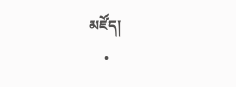མཛོད།
    •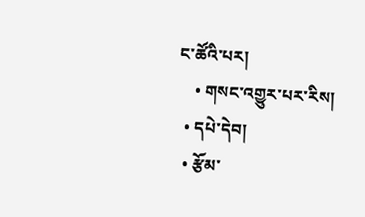ང་ཚོའི་པར།
    • གསང་འགྱུར་པར་རིས།
  • དཔེ་དེབ།
  • རྩོམ་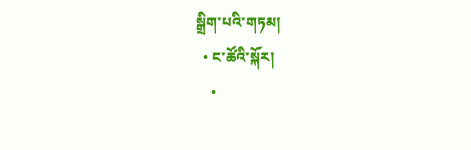སྒྲིག་པའི་གཏམ།
  • ང་ཚོའི་སྐོར།
    •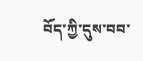བོད་ཀྱི་དུས་བབ་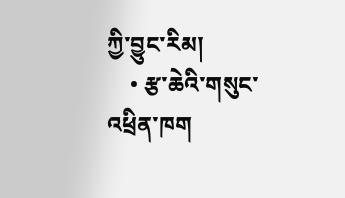ཀྱི་བྱུང་རིམ།
    • རྩ་ཆེའི་གསུང་འཕྲིན་ཁག